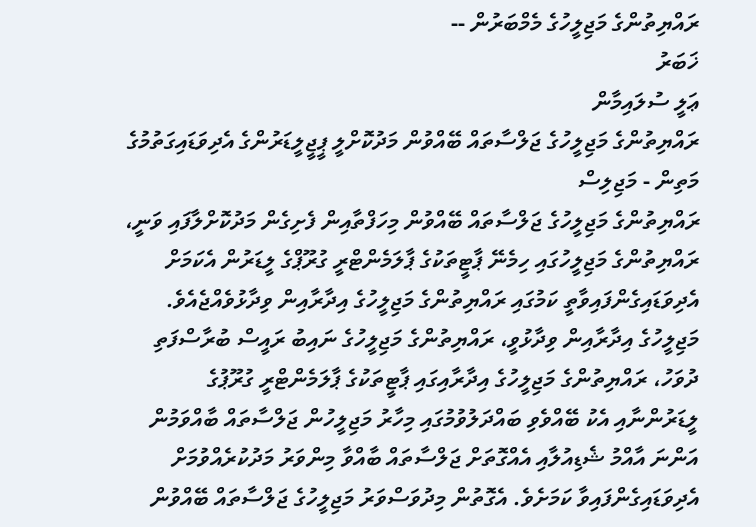ރައްޔިތުންގެ މަޖިލީހުގެ މެމްބަރުން --
ޚަބަރު
ޢަލީ ސުލައިމާން
ރައްޔިތުންގެ މަޖިލީހުގެ ޖަލްސާތައް ބޭއްވުން މަދުކޮށްލީ ޕީޖީލީޑަރުންގެ އެދިވަޑައިގަތުމުގެ މަތިން - މަޖިލިސް
ރައްޔިތުންގެ މަޖިލީހުގެ ޖަލްސާތައް ބޭއްވުން މިހަފްތާއިން ފެށިގެން މަދުކޮށްލާފައި ވަނީ، ރައްޔިތުންގެ މަޖިލީހުގައި ހިމެނޭ ޕާޓީތަކުގެ ޕާލަމެންޓްރީ ގުރޫޕްގެ ލީޑަރުން އެކަމަށް އެދިވަޑައިގެންފައިވާތީ ކަމުގައި ރައްޔިތުންގެ މަޖިލީހުގެ އިދާރާއިން ވިދާޅުވެއްޖެއެވެ.
މަޖިލީހުގެ އިދާރާއިން ވިދާޅުވީ، ރައްޔިތުންގެ މަޖިލީހުގެ ނައިބު ރައީސް ބުރާސްފަތި ދުވަހު، ރައްޔިތުންގެ މަޖިލީހުގެ އިދާރާއިގައި ޕާޓީތަކުގެ ޕާލަމެންޓްރީ ގުރޫޕުގެ ލީޑަރުންނާއި އެކު ބޭއްވެވި ބައްދަލުވުމުގައި މިހާރު މަޖިލީހުން ޖަލްސާތައް ބާއްވަމުން އަންނަ އާއްމު ޝެޑިއުލާއި އެއްގޮތަށް ޖަލްސާތައް ބާއްވާ މިންވަރު މަދުކުރެއްވުމަށް އެދިވަޑައިގެންފައިވާ ކަމަށެވެ. އެގޮތުން މިދުވަސްވަރު މަޖިލީހުގެ ޖަލްސާތައް ބޭއްވުން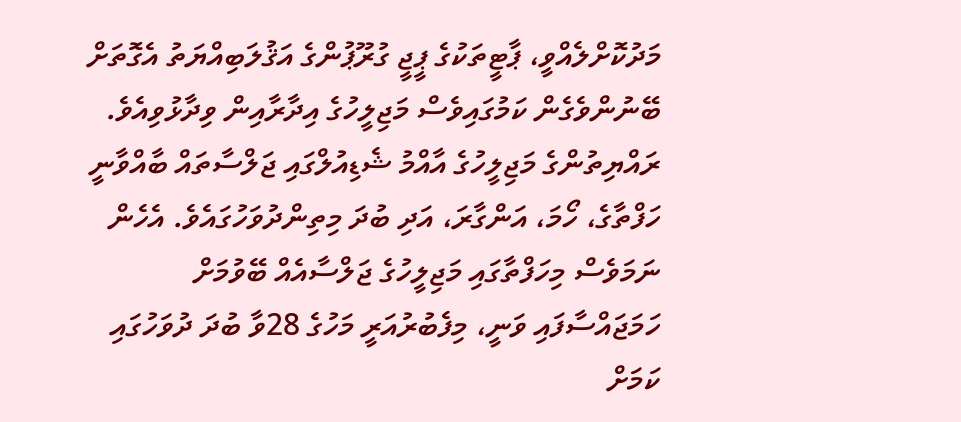މަދުކޮށްލެއްވީ، ޕާޓީތަކުގެ ޕީޖީ ގުރޫޕުންގެ އަޤުލަބިއްޔަތު އެގޮތަށް ބޭނުންވެގެން ކަމުގައިވެސް މަޖިލީހުގެ އިދާރާއިން ވިދާޅުވިއެވެ.
ރައްޔިތުންގެ މަޖިލީހުގެ އާއްމު ޝެޑިއުލްގައި ޖަލްސާތައް ބާއްވާނީ ހަފްތާގެ، ހޯމަ، އަންގާރަ، އަދި ބުދަ މިތިންދުވަހުގައެވެ. އެހެން ނަމަވެސް މިހަފްތާގައި މަޖިލީހުގެ ޖަލްސާއެއް ބޭވުމަށް ހަމަޖައްސާފައި ވަނީ، މިފެބުރުއަރީ މަހުގެ 28ވާ ބުދަ ދުވަހުގައި ކަމަށް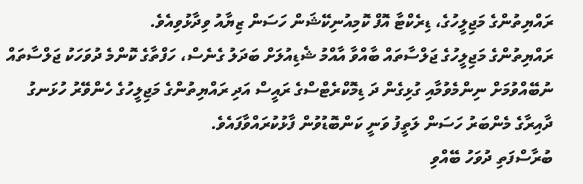ރައްޔިތުންގެ މަޖިލީހުގެ، ޑިރެކްޓާ އޮފް ކޮމިއުނިކޭޝަން ހަސަން ޒިޔާއު ވިދާޅުވިއެވެ.
ރައްޔިތުންގެ މަޖިލީހުގެ ޖަލްސާތައް ބާއްވާ އާއްމު ޝެޑިއުލަށް ބަދަލު ގެނެސް، ހަފްތާގެ ކޮންމެ ދުވަހަކު ޖަލްސާތައް ނުބޭއްވުމަށް ނިންމެވުމާއި ގުޅިގެން ދަ ޑިމޮކްރެޓްސްގެ ރައީސް އަދި ރައްޔިތުންގެ މަޖިލީހުގެ ހެންވޭރު ހުޅަނގު ދާއިރާގެ މެންބަރު ހަސަން ލަތީފު ވަނީ ކަންބޮޑުވުން ފާޅުކުރައްވާފައެވެ.
ބުރާސްފަތި ދުވަހު ބޭއްވި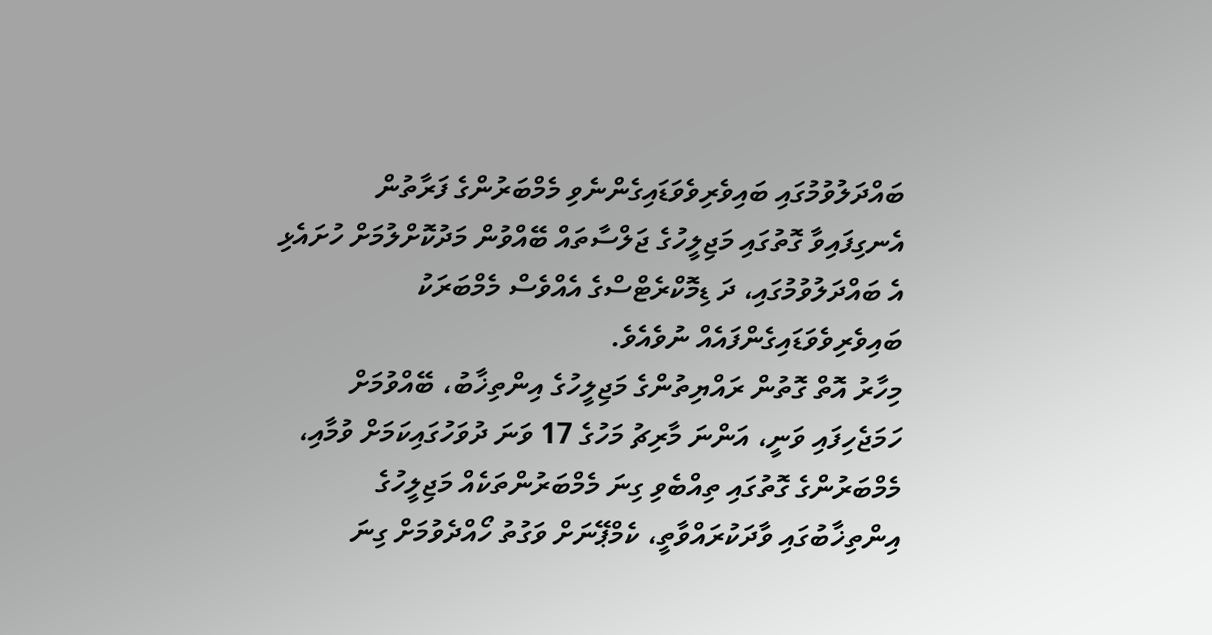ބައްދަލުވުމުގައި ބައިވެރިވެވަޑައިގެންނެވި މެމްބަރުންގެ ފަރާތުން އެނގިފައިވާ ގޮތުގައި މަޖިލީހުގެ ޖަލްސާތައް ބޭއްވުން މަދުކޮށްލުމަށް ހުށައެޅި އެ ބައްދަލުވުމުގައި، ދަ ޑިމޮކްރެޓްސްގެ އެއްވެސް މެމްބަރަކު ބައިވެރިވެވަޑައިގެންފައެއް ނުވެއެވެ.
މިހާރު އޮތް ގޮތުން ރައްޔިތުންގެ މަޖިލީހުގެ އިންތިޚާބު، ބޭއްވުމަށް ހަމަޖެހިފައި ވަނީ، އަންނަ މާރިޗު މަހުގެ 17 ވަނަ ދުވަހުގައިކަމަށް ވުމާއި، މެމްބަރުންގެ ގޮތުގައި ތިއްބެވި ގިނަ މެމްބަރުންތަކެއް މަޖިލީހުގެ އިންތިޚާބުގައި ވާދަކުރައްވާތީ، ކެމްޕޭނަށް ވަގުތު ހޯއްދެވުމަށް ގިނަ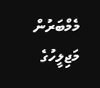މެމްބަރުން މަޖިލީހުގެ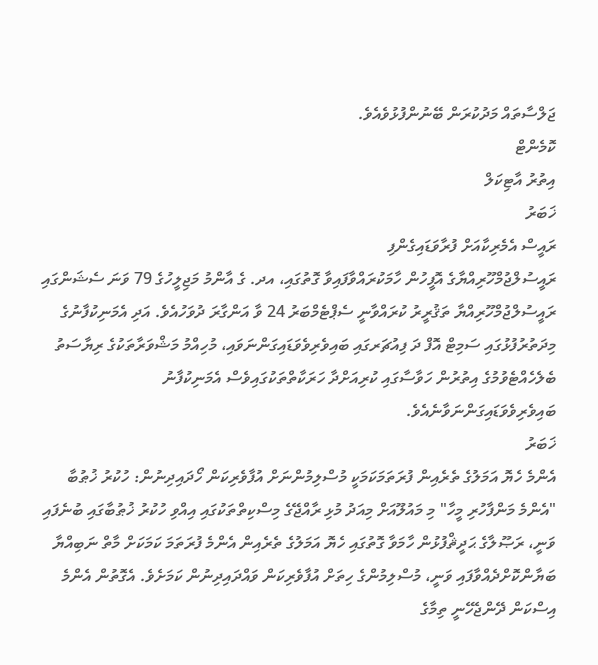ޖަލްސާތައް މަދުކުރަން ބޭނުންފުޅުވެއެވެ.
ކޮމެންޓް
އިތުރު އާޓިކަލް
ޚަބަރު
ރައީސް އެމެރިކާއަށް ފުރާވަޑައިގެންފި
ރައީސުލްޖުމްހޫރިއްޔާގެ އޮފީހުން ހާމަކުރައްވާފައިވާ ގޮތުގައި، އދ. ގެ އާންމު މަޖިލީހުގެ 79 ވަނަ ސެޝަންގައި ރައީސުލްޖުމްހޫރިއްޔާ ތަޤުރީރު ކުރައްވާނީ ސެޕްޓެމްބަރު 24 ވާ އަންގާރަ ދުވަހުއެވެ. އަދި އެމަނިކުފާނުގެ މިދަތުރުފުޅުގައި ސަމިޓް އޮފް ދަ ފިއުޗަރގައި ބައިވެރިވެވަޑައިގަންނަވައި، މުހިއްމު މަޝްވަރާތަކުގެ ރިޔާސަތު ބެލެހެއްޓެވުމުގެ އިތުރުން ހަވާސާގައި ކުރިއަށްދާ ހަރަކާތްތަކުގައިވެސް އެމަނިކުފާނު ބައިވެރިވެވަޑައިގަންނަވާނެއެވެ.
ޚަބަރު
އެންމެ ހެޔޮ އަމަލުގެ ތެރެއިން ފުރަތަމަކަމަކީ މުސްލިމުންނަށް އުފާވެރިކަން ހޯދައިދިނުން: ހުކުރު ޚުޠުބާ
"އެންމެ މަންފާހުރި މީހާ" މި މައުލޫއަށް މިއަދު މުޅި ރާއްޖޭގެ މިސްކިތްތަކުގައި އިއްވި ހުކުރު ޚުޠުބާގައި ބުނެފައި ވަނީ، ރަޞޫލާގެ ޙަދީޘްފުޅުން ހާމަވާ ގޮތުގައި ހެޔޮ އަމަލުގެ ތެރެއިން އެންމެ ފުރަތަމަ ކަމަކަށް މާތް ނަބިއްޔާ ބަޔާންކޮށްދެއްވާފައި ވަނީ، މުސްލިމުންގެ ހިތަށް އުފާވެރިކަން ވައްދައިދިނުން ކަމަށެވެ. އެގޮތުން އެންމެ އިސްކަން ދޭންޖެހޭނީ ތިމާގެ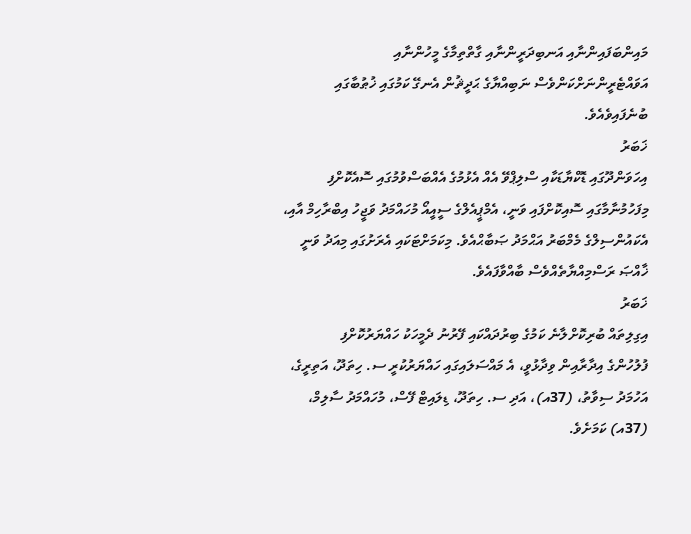މައިންބަފައިންނާއި އަނބިދަރީންނާއި ގާތްތިމާގެ މީހުންނާއި އަވައްޓެރީންނަށްކަންވެސް ނަބިއްޔާގެ ޙަދީޘުން އެނގޭ ކަމުގައި ޚުޠުބާގައި ބުނެފައިވެއެވެ.
ޚަބަރު
އިހަވަންދޫގައި ޑޮކްޔާޑަކާއި ސްލިޕްވޭ އެއް އެޅުމުގެ އެއްބަސްވުމުގައި ސޮއެކޮށްފި
މިފަހުމުނާމާގައި ސޮއިކޮށްފައި ވަނީ، އެމްޕީއެލްގެ ސީއީއޯ މުހައްމަދު ވަޖީހު އިބްރާހިމް އާއި، އެކައުންސިލްގެ މެމްބަރު އަޙްމަދު ޞަބާޙްއެވެ. މިކަމަށްޓަކައި އެރަށުގައި މިއަދު ވަނީ ޚާއްޞަ ރަސްމިއްޔާތެއްވެސް ބާއްވާފައެވެ.
ޚަބަރު
އިގިލިތައް ބުރިކޮށްލާނެ ކަމުގެ ބިރުދައްކައި ފޭރުނު ދެމީހަކު ހައްޔަރުކޮށްފި
ފުލުހުންގެ އިދާރާއިން ވިދާޅުވީ، އެ މައްސަލައިގައި ހައްޔަރުކުރީ ސ. ހިތަދޫ، އަތިރީގެ، އަހުމަދު ސިވާތު، (37އ)، އަދި ސ. ހިތަދޫ، ޑިލައިޓް ފޭސް، މުހައްމަދު ސާލިމް، (37އ) ކަމަށެވެ.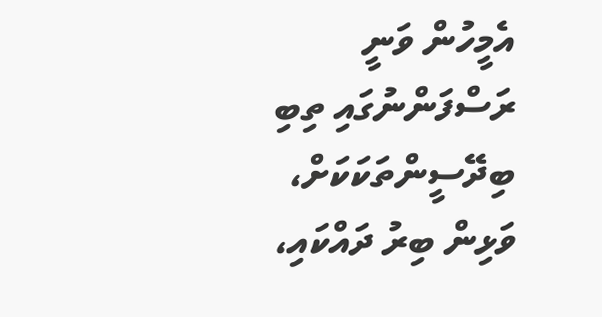އެމީހުން ވަނީ ރަސްފަންނުގައި ތިބި ބިދޭސީންތަކަކަށް، ވަޅިން ބިރު ދައްކައި،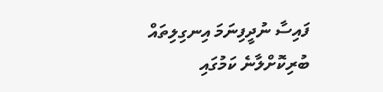ފައިސާ ނުދީފިނަމަ އިނގިލިތައް ބުރިކޮށްލާނެ ކަމުގައި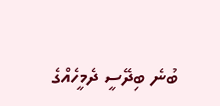ބުނެ ބިދޭސީ ދެމީހެއްގެ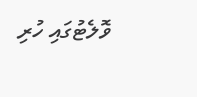ވޮލެޓުގައި ހުރި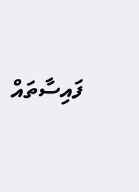ފައިސާތައް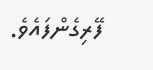ފޭރިގެންފައެވެ.